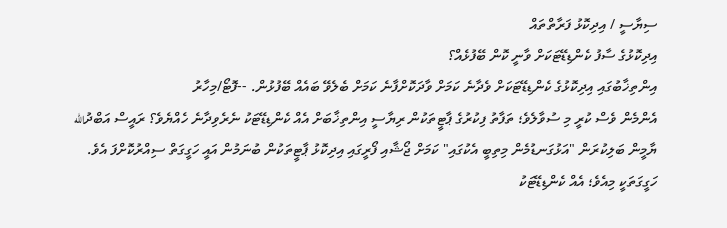ސިޔާސީ / އިދިކޮޅު ފަރާތްތައް
އިދިކޮޅުގެ ސާފު ކެންޑިޑޭޓަކަށް ވާނީ ކޮން ބޭފުޅެއް؟
އިންތިޚާބުގައި އިދިކޮޅުގެ ކެންޑިޑޭޓަކަށް ވެދާނެ ކަމަށް ވާދަކޮށްފާނެ ކަމަށް ބެލެވޭ ބައެއް ބޭފުޅުން. --ފޮޓޯ/މިހާރު
އެންމެން ވެސް ކުރީ މި ސުވާލެވެ؛ ތަފާތު ފިކުރުގެ ޕާޓީތަކުން ރިޔާސީ އިންތިޚާބަށް އެއް ކެންޑިޑޭޓަކު ނެރެވިދާނެ ހެއްޔެވެ؟ ރައީސް އަބްދުالله ޔާމީން ބަލިކުރަން "އަޅުގަނޑުމެން މިތިބީ އެކުގައި" ކަމަށް ޖޯޝާއި ފޯރީގައި އިދިކޮޅު ޕާޓީތަކުން ބުނަމުން އައީ ހަގީގަތް ސިއްރުކޮށްފަ އެވެ.
ހަގީގަތަކީ މިއެވެ؛ އެއް ކެންޑިޑޭޓަކު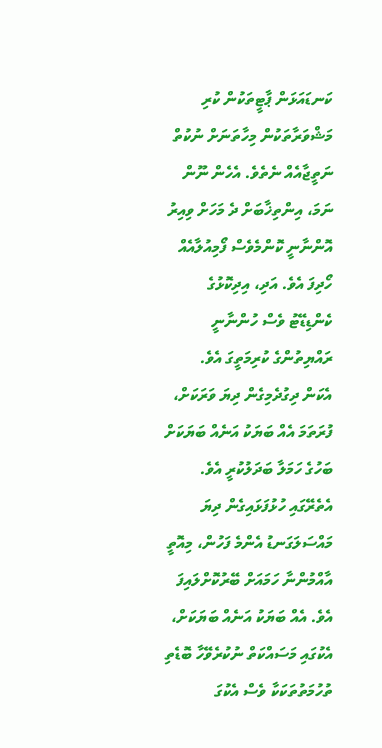ކަނޑައަޅަން ޕާޓީތަކުން ކުރި މަޝްވަރާތަކުން މިހާތަނަށް ނުކުތް ނަތީޖާއެއް ނެތެވެ. އެހެން ނޫން ނަމަ، އިންތިޚާބަށް ދެ މަހަށް ވިއިރު އޮންނާނީ ކޮންމެވެސް ފޯމިއުލާއެއް ހޯދިފަ އެވެ. އަދި، އިދިކޮޅުގެ ކެންޑިޑޭޓު ވެސް ހުންނާނީ ރައްޔިތުންގެ ކުރިމަތީގަ އެވެ.
އެކަން ދިގުދެމިގެން ދިޔަ ވަރަކަށް، ފުރަތަމަ އެއް ބަޔަކު އަނެއް ބަޔަކަށް ބަހުގެ ހަމަލާ ބަދަލުކުރީ އެވެ. އެތެރޭގައި ހުޅުފަޅައިގެން ދިޔަ މައްސަލަގަނޑު އެންމެ ފަހުން، މިއޮތީ އާއްމުންނާ ހަމައަށް ބޭރުކޮށްލައިފަ އެވެ. އެއް ބަޔަކު އަނެއް ބަޔަކަށް، އެކުގައި މަސައްކަތް ނުކުރެވޭހާ ބޮޑެތި ތުހުމަތުތަކަކާ ވެސް އެކުގަ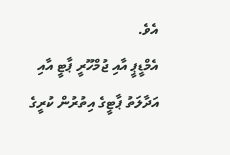އެވެ.
އެމްޑީޕީ އާއި ޖުމްހޫރީ ޕާޓީ އާއި އަދާލަތު ޕާޓީގެ އިތުރުން ކުރީގެ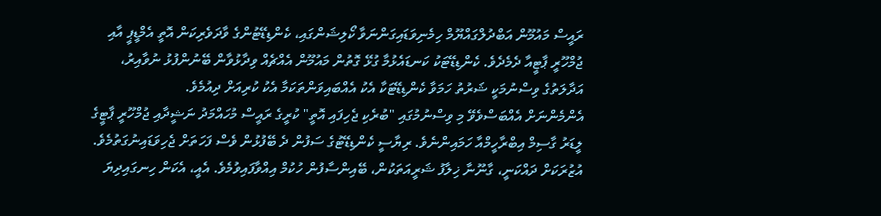ރައީސް މައުމޫން އަބްދުލްގައްޔޫމް ހިމެނިވަޑައިގަންނަވާ ކޯލިޝަންގައި، ކެންޑިޑޭޓުންގެ ވާދަވެރިކަން އޮތީ އެމްޑީޕީ އާއި ޖުމްހޫރީ ޕާޓީއާ ދެމެދެވެ. ކެންޑިޑޭޓަކު ކަނޑައެޅުމާ ގުޅޭ ގޮތުން މައުމޫން އެއްޗެއް ވިދާޅުވާން ބޭނުންފުޅު ނުވާއިރު، އަދާލަތުގެ ވިސްނުމަކީ ޝަރުތު ހަމަވާ ކެންޑިޑޭޓަކާ އެކު އެއްބައިވަންތަކަމާ އެކު ކުރިއަށް ދިއުމެވެ.
އެންމެންނަށް އެއްބަސްވެވޭ މި ވިސްނުމުގައި "ބުރެކި ޖެހިފައި އޮތީ" ކުރީގެ ރައީސް މުހައްމަދު ނަޝީދާއި ޖުމްހޫރީ ޕާޓީގެ ލީޑަރު ގާސިމް އިބްރާހީމްއާ ހަމައިންނެވެ. ރިޔާސީ ކެންޑިޑޭޓުގެ ސަފުން ދެ ބޭފުޅުން ވެސް ފަހަތަށް ޖެހިވަޑައިނުގަތުމެވެ. އުޒުރަކަށް ދައްކަނީ، ގާނޫނާ ޚިލާފު ޝަރީއަތަކުން، ބޭއިންސާފުން ހުކުމް އިއްވާފައިވުމެވެ. އެއީ، އެކަން ހިނގައިދިޔަ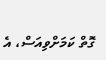ގޮތް ކަމަށްވިއަސް، އެ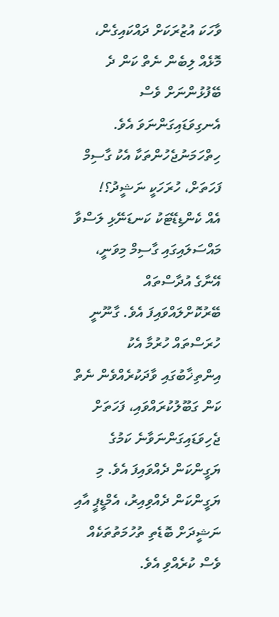ވާހަކަ އުޒުރަކަށް ދައްކައިގެން، މޮޅެއް ލިބެން ނެތް ކަން ދެ ބޭފުޅުންނަށް ވެސް އެނގިވަޑައިގަންނަވަ އެވެ.
ހިތްހަމަނުޖެހުންތަކާ އެކު ގާސިމް ފަހަތަށް، ހުރަހަކީ ނަޝީދު؟!
އެއް ކެންޑިޑޭޓަކު ކަނޑަނޭޅި ލަސްވާ މައްސަލައިގައި ގާސިމް މިވަނީ، އޭނާގެ އުދާސްތައް ބޭރުކޮށްލައްވައިފަ އެވެ. ގާނޫނީ ހުރަސްތައް ހުރުމާ އެކު އިންތިޚާބުގައި ވާދަކުރެއްވެން ނެތް ކަން ގަބޫލުކުރައްވައި، ފަހަތަށް ޖެހިވަޑައިގަންނަވާނެ ކަމުގެ ޔަގީންކަން ދެއްވައިފަ އެވެ. މި ޔަގީންކަން ދެއްވިއިރު، އެމްޑީޕީ އާއި ނަޝީދަށް ބޮޑެތި ތުހުމަތުތަކެއް ވެސް ކުރެއްވި އެވެ.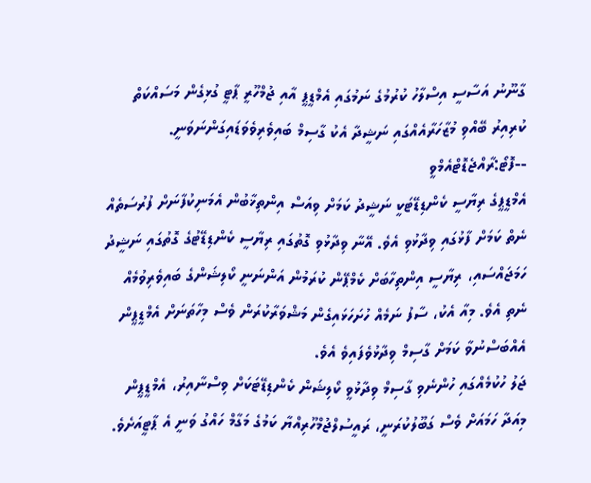ގާނޫނު އަސާސީ އިސްލާހު ކުރުމުގެ ނަމުގައި އެމްޑީޕީ އާއި ޖުމްހޫރީ ޕާޓީ ގުޅިގެން މަސައްކަތް ކުރިއިރު ބޭއްވި މުޒާހަރާއެއްގައި ނަޝީދާ އެކު ގާސިމް ބައިވެރިވެވަޑައިގަންނަވަނީ. --ފޮޓޯ:ރާއްޖެޑޮޓްއެމްވީ
އެމްޑީޕީގެ ރިޔާސީ ކެންޑިޑޭޓަކީ ނަޝީދު ކަމަށް ވިއަސް އިންތިޚާބުން އެމަނިކުފާނަށް ފުރުސަތެއް ނެތް ކަމަށް ފާޅުގައި ވިދާޅުވި އެވެ. އޭނާ ވިދާޅުވި ގޮތުގައި ރިޔާސީ ކެންޑިޑޭޓުގެ ގޮތުގައި ނަޝީދު ހަމަޖައްސައި، ރިޔާސީ އިންތިހާބަށް ކެމްޕޭން ކުރަމުން އަންނަނީ ކޯލިޝަންގެ ބައިވެރިވުމެއް ނެތި އެވެ. މިއާ އެކު، ސާފު ނަމެއް ހުށަހަޅައިގެން މަޝްވަރާކުރަން ވެސް މިހާތަނަށް އެމްޑީޕީން އެއްބަސްނުވާ ކަމަށް ގާސިމް ވިދާޅުވެފައިވެ އެވެ.
ޖަލު ހުކުމެއްގައި ހުންނެވި ގާސިމް ވިދާޅުވީ ކޯލިޝަން ކެންޑިޑޭޓަކަށް ވިސްނާއިރު، އެމްޑީޕީން މިއަދާ ހަމައަށް ވެސް ގަބޫލުކުރަނީ، ރައީސުލްޖުމްހޫރިއްޔާ ކަމުގެ މަގާމް ހައްގު ވަނީ އެ ޕާޓީއަށެވެ.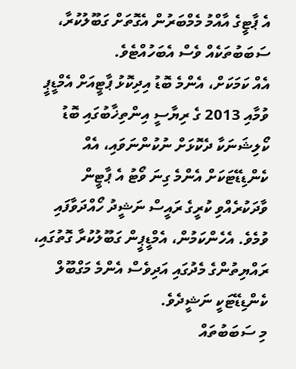އެ ޕާޓީގެ އާއްމު މެމްބަރުން އެގޮތަށް ގަބޫލުކުރާ، ސަބަބުތަކެއް ވެސް އެބަހުއްޓެވެ.
އެއް ކަމަކަށް، އެންމެ ބޮޑު އިދިކޮޅު ޕާޓީއަށް އެމްޑީޕީ ވުމާއި 2013 ގެ ރިޔާސީ އިންތިޚާބުގައި ބޮޑު ކޯލިޝަނަކާ ދެކޮޅަށް ނުކުންނަވައި، އެއް ކެންޑިޑޭޓަކަށް އެންމެ ގިނަ ވޯޓު އެ ޕާޓީން ވާދަކުރެއްވި ކުރީގެ ރައީސް ނަޝީދު ހޯއްދަވާފައި ވުމެވެ. އެހެންކަމުން، އެމްޑީޕީން ގަބޫލުކުރާ ގޮތުގައި، ރައްޔިތުންގެ މެދުގައި އަދިވެސް އެންމެ މަގްބޫލް ކެންޑިޑޭޓަކީ ނަޝީދެވެ.
މި ސަބަބުތައް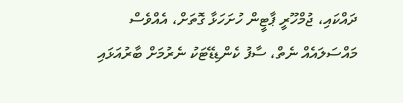ދައްކައި، ޖުމްހޫރީ ޕާޓީން ހުށަހަޅާ ގޮތަށް، އެއްވެސް މައްސަލައެއް ނެތް، ސާފު ކެންޑިޑޭޓަކު ނެރުމަށް ބާރުއަޅައި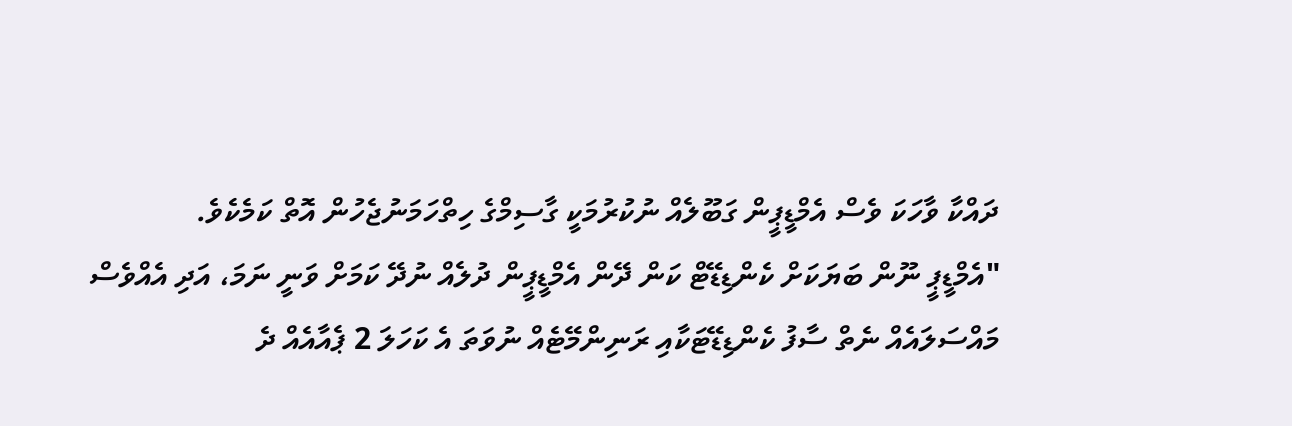ދައްކާ ވާހަކަ ވެސް އެމްޑީޕީން ގަބޫލެއް ނުކުރުމަކީ ގާސިމްގެ ހިތްހަމަނުޖެހުން އޮތް ކަމެކެވެ.
"އެމްޑީޕީ ނޫން ބަޔަކަށް ކެންޑިޑޭޓް ކަން ދޭން އެމްޑީޕީން ދުލެއް ނުދޭ ކަމަށް ވަނީ ނަމަ، އަދި އެއްވެސް މައްސަލައެއް ނެތް ސާފު ކެންޑިޑޭޓަކާއި ރަނިންމޭޓެއް ނުވަތަ އެ ކަހަލަ 2 ޕެއާއެއް ދެ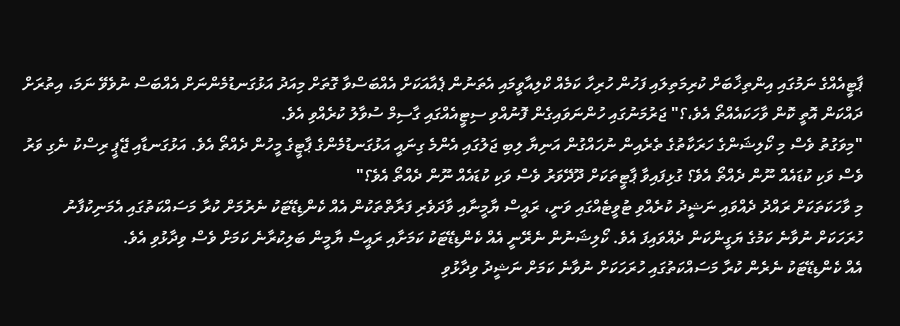ޕާޓީއެއްގެ ނަމުގައި އިންތިޚާބަށް ކުރިމަތިލައި ފަހުން ހުރިހާ ކަމެއް ކްލިއާވީމައި އެތަނުން ޕެއާއަކަށް އެއްބަސްވާ ގޮތަށް މިއަދު އަޅުގަނޑުމެންނަށް އެއްބަސް ނުވެވޭ ނަމަ، އިތުރަށް ދައްކަން އޮތީ ކޮން ވާހަކައެއްތޯ އެވެ،؟" ޖަރުމަނުގައި ހުންނަވައިގެން ފޮނުއްވި ސިޓީއެއްގައި ގާސިމް ސުވާލު ކުރެއްވި އެވެ.
"މިވަގުތު ވެސް މި ކޯލިޝަންގެ ހަރަކާތުގެ ތެރެއިން ނުހައްގުން އަނިޔާ ލިބި ޖަލުގައި އެންމެ ގިނައީ އަޅުގަނޑުމެންގެ ޕާޓީގެ މީހުން ދެއްތޯ އެވެ. އަޅުގަނޑާއި ޖޭޕީ ރިސްކު ނެގި ވަރު ވެސް ވަކި ކުޑައެއް ނޫން ދެއްތޯ އެވެ؟ ގުޅިފައިވާ ޕާޓީތަކަށް ދޫދޭވަރު ވެސް ވަކި ކުޑައެއް ނޫން ދެއްތޯ އެވެ؟"
މި ވާހަކަތަކަށް ރައްދު ދެއްވައި ނަޝީދު ކުރެއްވި ޓުވީޓެއްގައި ވަނީ، ރައީސް ޔާމީނާއި ވާދަވެރި ފަރާތްތަކުން އެއް ކެންޑިޑޭޓަކު ނެރުމަށް ކުރާ މަސައްކަތުގައި އެމަނިކުފާނު ހުރަހަކަށް ނުވާނެ ކަމުގެ ޔަގީންކަން ދެއްވައިފަ އެވެ. ކޯލިޝަނުން ނެރޭނީ އެއް ކެންޑިޑޭޓަކު ކަމަށާއި ރައީސް ޔާމީން ބަލިކުރާނެ ކަމަށް ވެސް ވިދާޅުވި އެވެ.
އެއް ކެންޑިޑޭޓަކު ނެރެން ކުރާ މަސައްކަތުގައި ހުރަހަކަށް ނުވާނެ ކަމަށް ނަޝީދު ވިދާޅުވި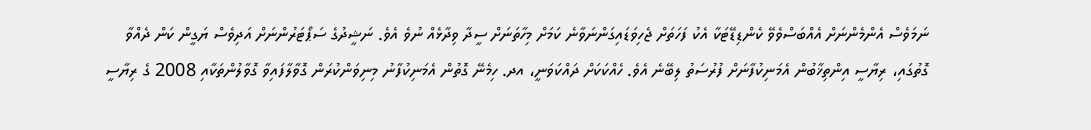ނަމަވެސް އެންމެންނަށް އެއްބަސްވެވޭ ކެންޑިޑޭޓަކާ އެކު ފަހަތަށް ޖެހިވަޑައިގަންނަވާނެ ކަމަށް މިހާތަނަށް ސީދާ ވިދާޅެއް ނުވެ އެވެ. ނަޝީދުގެ ސަޕޯޓަރުންނަށް އަދިވެސް ޔަގީން ކަން ދެއްވާ ގޮތުގައި، ރިޔާސީ އިންތިޚާބުން އެމަނިކުފާނަށް ފުރުސަތު ލިބޭނެ އެވެ. ހެއްކަކަށް ދައްކަވަނީ، އދ. ހިމެނޭ ގޮތުން އެމަނިކުފާނު މިނިވަންކުރަން ގޮވާލާފައިވާ ގޮވާލުންތަކާއި 2008 ގެ ރިޔާސީ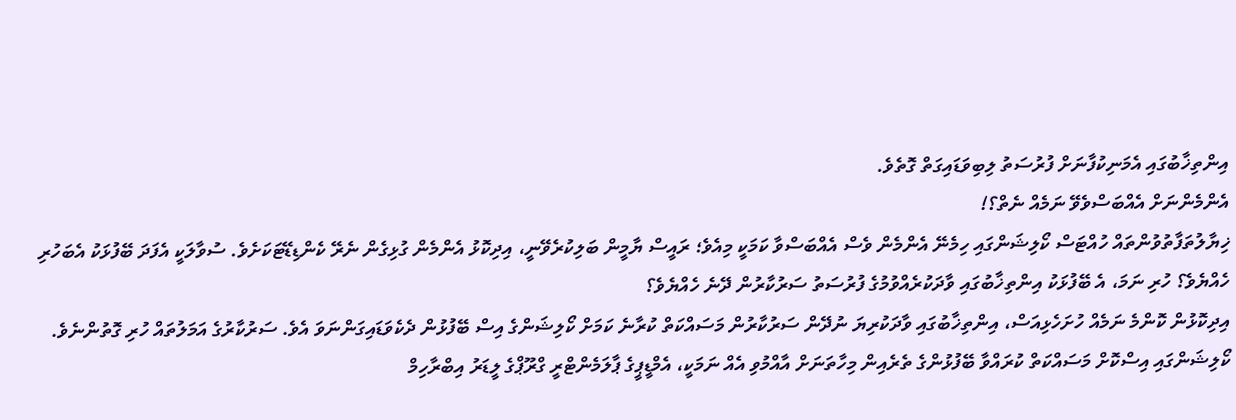އިންތިޚާބުގައި އެމަނިކުފާނަށް ފުރުސަތު ލިބިވަޑައިގަތް ގޮތެވެ.
އެންމެންނަށް އެއްބަސްވެވޭ ނަމެއް ނެތް؟!
ޚިޔާލުތަފާތުވުންތައް ހުއްޓަސް ކޯލިޝަންގައި ހިމެނޭ އެންމެން ވެސް އެއްބަސްވާ ކަމަކީ މިއެވެ؛ ރައީސް ޔާމީން ބަލިކުރެވޭނީ، އިދިކޮޅު އެންމެން ގުޅިގެން ނެރޭ ކެންޑިޑޭޓަކަށެވެ. ސުވާލަކީ އެފަދަ ބޭފުޅަކު އެބަހުރި ހެއްޔެވެ؟ ހުރި ނަމަ، އެ ބޭފުޅަކު އިންތިޚާބުގައި ވާދަކުރެއްވުމުގެ ފުރުސަތު ސަރުކާރުން ދޭނެ ހެއްޔެވެ؟
އިދިކޮޅުން ކޮންމެ ނަމެއް ހުށަހެޅިއަސް، އިންތިޚާބުގައި ވާދަކުރިޔަ ނުދޭން ސަރުކާރުން މަސައްކަތް ކުރާނެ ކަމަށް ކޯލިޝަންގެ އިސް ބޭފުޅުން ދެކެވަޑައިގަންނަވަ އެވެ. ސަރުކާރުގެ އަމަލުތައް ހުރި ގޮތުންނެވެ.
ކޯލިޝަންގައި އިސްކޮށް މަސައްކަތް ކުރައްވާ ބޭފުޅުންގެ ތެރެއިން މިހާތަނަށް އާއްމުވި އެއް ނަމަކީ، އެމްޑީޕީގެ ޕާލަމެންޓްރީ ގްރޫޕްގެ ލީޑަރު އިބްރާހިމް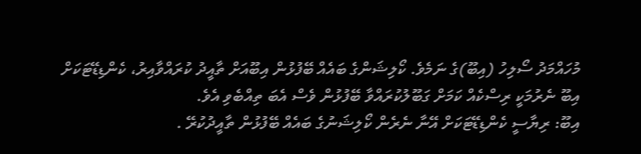މުހައްމަދު ސޯލިހު (އިބޫ)ގެ ނަމެވެ. ކޯލިޝަންގެ ބައެއް ބޭފުޅުން އިބޫއަށް ތާއީދު ކުރައްވާއިރު، ކެންޑިޑޭޓަކަށް އިބޫ ނެރުމަކީ ރިސްކެއް ކަމަށް ގަބޫލުކުރައްވާ ބޭފުޅުން ވެސް އެބަ ތިއްބެވި އެވެ.
އިބޫ: ރިޔާސީ ކެންޑިޑޭޓަކަށް އޭނާ ނެރެން ކޯލިޝަނުގެ ބައެއް ބޭފުޅުން ތާއީދުކުރޭ .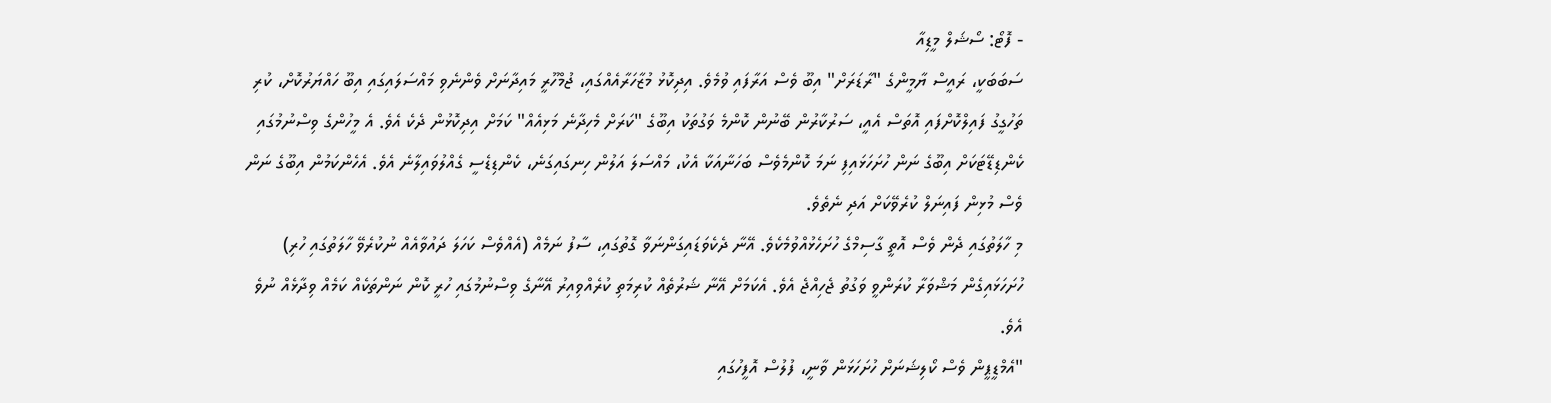- ފޮޓޯ: ސޯޝަލް މީޑިއާ
ސަބަބަކީ، ރައީސް ޔާމީންގެ "ރާޑަރަށް" އިބޫ ވެސް އަރާފައި ވުމެވެ. އިދިކޮޅު މުޒާހަރާއެއްގައި، ޖުމްހޫރީ މައިދާނަށް ވެންނެވި މައްސަލައިގައި އިބޫ ހައްޔަރުކޮށް، ކުރި ތަހުގީގު ފައިލްކޮށްފައި އޮތަސް އެއީ، ސަރުކާރުން ބޭނުން ކޮންމެ ވަގުތަކު އިބޫގެ "ކަރަށް މެހިދާނެ މަޅިއެއް" ކަމަށް އިދިކޮޅުން ދެކެ އެވެ. އެ މީހުންގެ ވިސްނުމުގައި ކެންޑިޑޭޓަކަށް އިބޫގެ ނަން ހުށަހަޅައިފި ނަމަ ކޮންމެވެސް ބަހަނާއަކާ އެކު، މައްސަލަ އަލުން ހިނގައިގަނެ، ކެންޑިޑެސީ ގެއްލުވައިލާނެ އެވެ. އެހެންކަމުން އިބޫގެ ނަން ވެސް މުޅިން ފައިނަލް ކުރެވޭކަށް އަދި ނެތެވެ.
މި ހާލަތުގައި ދެން ވެސް އޮތީ ގާސިމްގެ ހުށަހެޅުއްވުމެކެވެ. އޭނާ ދެކެވަޑައިގަންނަވާ ގޮތުގައި، ސާފު ނަމެއް (އެއްވެސް ކަހަލަ ދައުވާއެއް ނުކުރެވޭ ހާލަތުގައި ހުރި) ހުށަހަޅައިގެން މަޝްވަރާ ކުރަންވީ ވަގުތު ޖެހިއްޖެ އެވެ. އެކަމަށް އޭނާ ޝަރުތެއް ކުރިމަތި ކުރެއްވިއިރު އޭނާގެ ވިސްނުމުގައި ހުރީ ކޮން ނަންތަކެއް ކަމެއް ވިދާޅެއް ނުވެ އެވެ.
"އެމްޑީޕީން ވެސް ކޯލިޝަނަށް ހުށަހަޅަން ވާނީ، ފުލުސް އޮފީހުގައި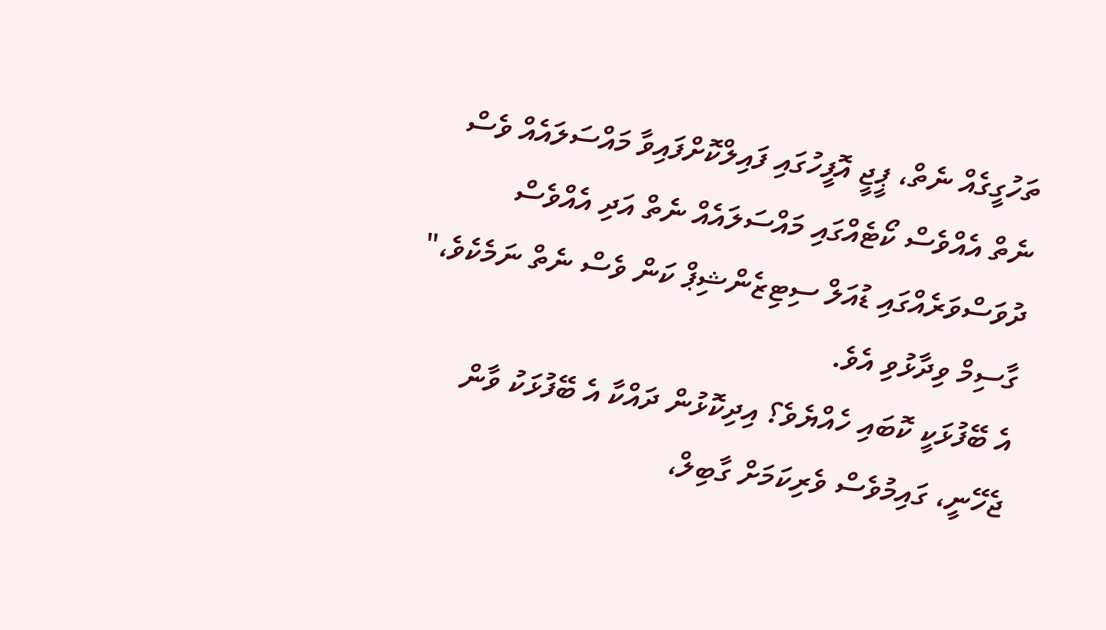ތަހުގީގެއް ނެތް، ޕީޖީ އޮފީހުގައި ފައިލްކޮށްފައިވާ މައްސަލައެއް ވެސް ނެތް އެއްވެސް ކޯޓެއްގައި މައްސަލައެއް ނެތް އަދި އެއްވެސް ދުވަސްވަރެއްގައި ޑުއަލް ސިޓިޒެންޝިޕް ކަން ވެސް ނެތް ނަމެކެވެ،" ގާސިމް ވިދާޅުވި އެވެ.
އެ ބޭފުޅަކީ ކޮބައި ހެއްޔެވެ؟ އިދިކޮޅުން ދައްކާ އެ ބޭފުޅަކު ވާން ޖެހޭނީ، ގައިމުވެސް ވެރިކަމަށް ގާބިލް،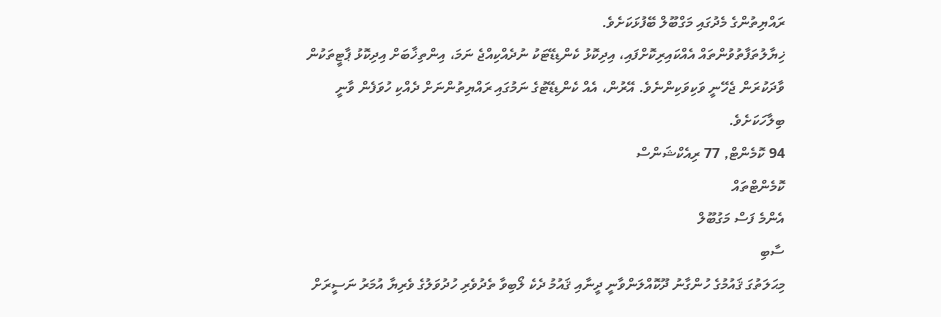ރައްޔިތުންގެ މެދުގައި މަގްބޫލް ބޭފުޅަކަށެވެ.
ޚިޔާލުތަފާތުވުންތައް އެއްކައިރިކޮށްފައި، އިދިކޮޅު ކެންޑިޑޭޓަކު ނުދެއްކިއްޖެ ނަމަ، އިންތިޚާބަށް އިދިކޮޅު ޕާޓީތަކުން ވާދަކުރަން ޖެހޭނީ ވަކިވަކިންނެވެ. އޭރުން، އެއް ކެންޑިޑޭޓުގެ ނަމުގައި ރައްޔިތުންނަށް ދެއްކި ހުވަފެން ވާނީ ބިލާހަކަށެވެ.
94 ކޮމެންޓް, 77 ރިއެކްޝަންސް
ކޮމެންޓްތައް
އެންމެ ފަސް މަގުބޫލް
ސާބި
މިޙަލަތުގަ ޤައުމުގެ ހުންގާނު ދޫކޮއްލަންވާނީ ދީނާއި ޤައުމު ދެކެ ލޯބިވާ ތެދުވެރި ހުދުވަލުގެ ވެރިޔާ އުމަރު ނަސީރަށް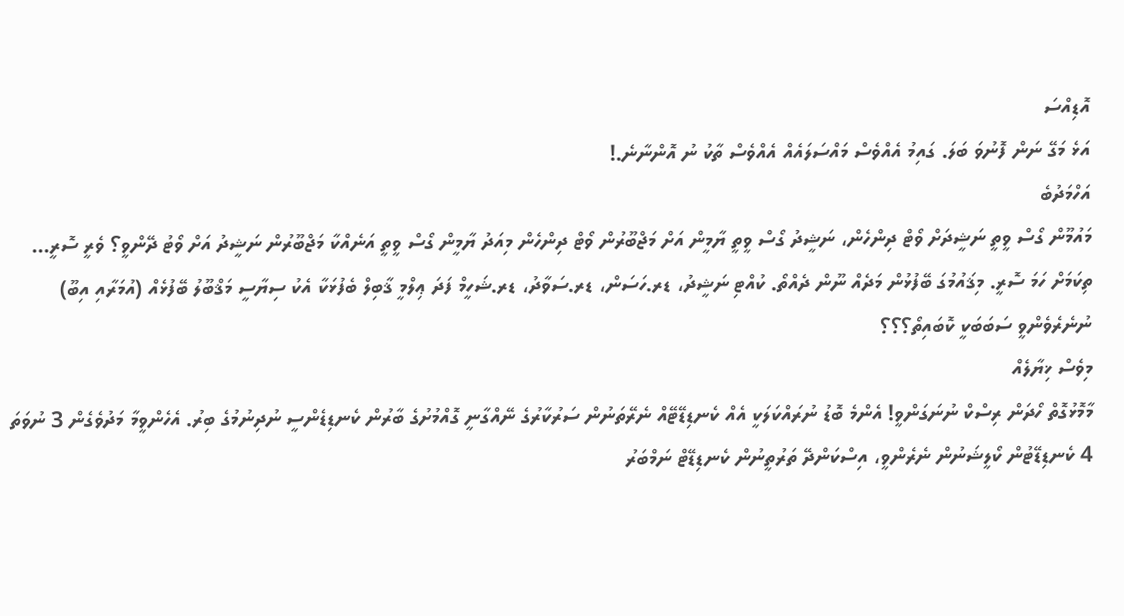އޮޑިއްސަ
އަޅެ މަގޭ ނަން ފޮނުވަ ބަލަ. ގައިމު އެއްވެސް މައްސަލައެއް އެއްވެސް ތާކު ނު އޮންނާނެ.!
އަހްމަދުބެ
މައުމޫން ގޯސް ވީތީ ނަޝީދަށް ވޯޓް ދިންހެން، ނަޝީދު ގޯސް ވީތީ ޔާމީން އަށް މަޖްބޫރުން ވޯޓް ދިންހެން މިއަދު ޔާމީން ގޯސް ވީތީ އަނެއްކާ މަޖްބޫރުން ނަޝީދު އަށް ވޯޓު ދޭންވީ؟ ވެރީ ސޮރީ... ތިކަމަށް ހަމަ ސޮރީ. މިޤައުމުގަ ބޭފުޅުން މަދެއް ނޫން ދެއްތޯ. ކުއްޓި ނަޝީދު، ޑރ.ހަސަން، ޑރ.ސަވާދު، ޑރ.ޝަހީމް ފަދަ ޢިލްމީ ޤާބިލް ބެފުޅަކާ އެކު ސިޔާސީ މަޤްބޫލު ބޭފުޅެއް (އުމަރާއި އިބޫ) ނުނެރެވެންވީ ސަބަބަކީ ކޮބައިތޯ؟؟؟
މިވެސް ޚިޔާލެއް
މާމޮޅުގޮތް ހޯދަން ރިސްކް ނުނަގަންވީ! އެންމެ ބޮޑު ނުރައްކަލަކީ އެއް ކެނޑިޑޭޓޭއް ނެރޭތަނުން ސަރުކާރުގެ ނޭއްގާނީ ގޮއްމުށުގެ ބާރުން ކެނޑިޑެންސީ ނުދިނުމުގެ ބިރު. އެހެންވީމާ މަދުވެގެން 3 ނުވަތަ 4 ކެނޑިޑޭޓުން ކޯލީޝަނުން ނެރެންވީ، އިސްކަންދޭ ތަރުތީނުން ކެނޑިޑޭޓް ނަމްބަރު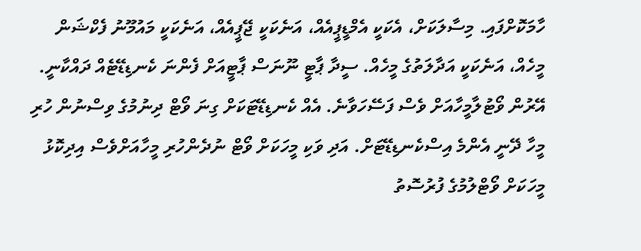ހާމަކޮށްފައި. މިސާލަކަށް، އެކަކީ އެމްޑީޕީއެއް، އަނެކަކީ ޖޭޕީއެއް، އަނެކަކީ މައުމޫނު ފެކްޝަން މީހެއް، އަނެކަކީ އަދާލަތުގެ މީހެއް. ސީދާ ޕާޓީ ނޫނަސް ޕާޓީއަށް ފެންނަ ކެނޑިޑޭޓެއް ދައްކާނީ. އޭރުން ވޯޓުލާމީހާއަށް ވެސް ފަސޭހަވާނެ. އެއް ކެނޑިޑޭޓަކަށް ގިނަ ވޯޓް ދިނުމުގެ ވިސްނުން ހުރި މީހާ ދޭނީ އެންމެ އިސްކެނޑިޑޭޓަށް. އަދި ވަކި މީހަކަށް ވޯޓް ނުދެންހުރި މީހާއަށްވެސް އިދިކޮޅު މީހަކަށް ވޯޓްލުމުގެ ފުރުސޮތު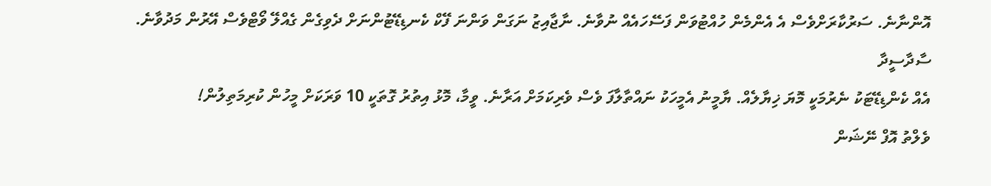އޮންނާނެ. ސަރުކާރަށްވެސް އެ އެންމެން ހުއްޓުވަން ފަސޭހައެއް ނުވާނެ. ނާޖާއިޒު ނަގަން ވަންނަ ފޭކް ކެނޑިޑޭޓުންނަށް ދެވިގެން ގެއްލޭ ވޯޓްވެސް އޭރުން މަދުވާނެ.
ސާދާސީދާ
އެއް ކެންޑިޑޭޓަކު ނެރުމަކީ މޮޔަ ޚިޔާލެއް. ޔާމީނު އެމީހަކު ނައްތާލާފަ ވެސް ވެރިކަމަށް އަރާނެ. ވީމާ، މޮޅު އިތުރު ގޮތަކީ 10 ވަރަކަށް މީހުން ކުރިމަތިލުން!
ވެލްތު އޮފް ނޭޝަން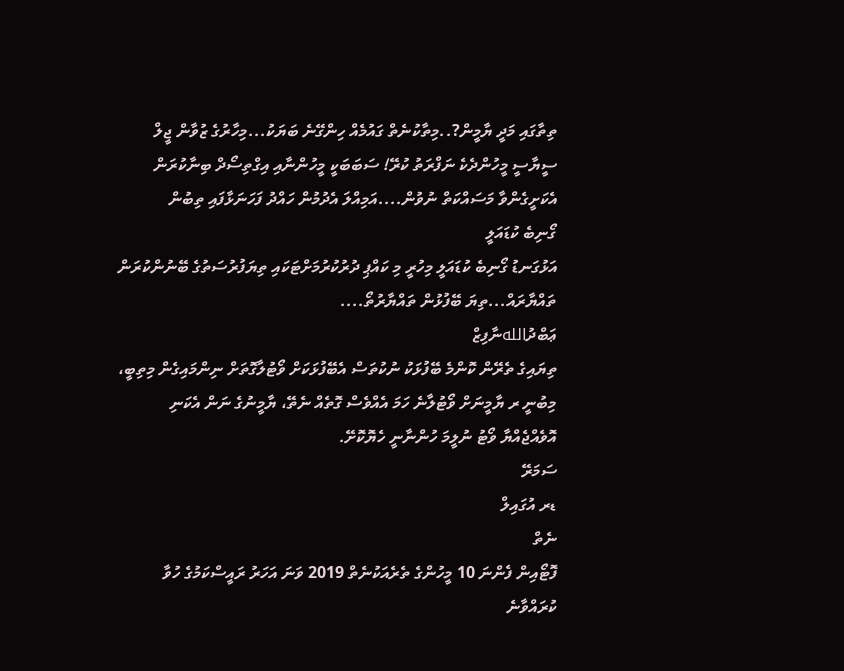ތިތާގައި މަދީ ޔާމީން?..މިތާކުނެތް ގައުމެއް ހިންގޭނެ ބަޔަކު...މިހާރުގެ ޒުވާން ޖީލް ސީޔާސީ މީހުންދެކެ ނަފްރަތު ކުރޭ! ސަބަބަކީ މީހުންނާއި އިގްތިސޯދް ބިނާކުރަން އެކަށީގެންވާ މަސައްކަތް ނުވުން....އަމިއްލަ އެދުމުން ހައްދު ފަހަނަޅާފައި ތިބުން
ގޯނިބެ ކުޑައަލީ
އަޅުގަނޑު ގޯނިބެ ކުޑައަލީ މިހުރީ މި ކައްޕި ދުރުކުރުމަށްޓަކައި ތިޔަފުރުސަތުގެ ބޭނުންކުރަން ތައްޔާރައް...ތިޔަ ބޭފުޅުން ތައްޔާރުތޯ....
ޢަބްދުاللهނާފިޒް
ތިޔައިގެ ތެރޭން ކޮންމެ ބޭފުޅަކު ނުކުތަސް އެބޭފުޅަކަށް ވޯޓުލާގޮތަށް ނިންމައިގެން މިތިބީ، މިބުނީ ރ ޔާމީނަށް ވޯޓުލާނެ ހަމަ އެއްވެސް ގޮތެއް ނެތޭ، ޔާމީނުގެ ނަން އެކަނި އޮވެއްޖެއްޔާ ވޯޓު ނުލީމަ ހުންނާނީ ހެޔޮކޮށޭ.
ސަމަރޭ
ޑރ އުގައިލް
ނެތް
ފޮޓޯއިން ފެންނަ 10 މީހުންގެ ތެރެއަކުނެތް 2019 ވަނަ އަހަރު ރައީސްކަމުގެ ހުވާ ކުރައްވާނެ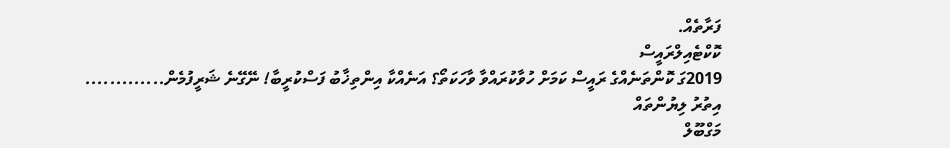ފަރާތެއް.
ކޮކްޓެއިލްރައީސް
2019ގަ ކޮންތަނެއްގެ ރައީސް ކަމަށް ހުވާކުރައްވާ ވާހަކަތޯ؟ އަނެއްކާ އިންތިޚާބު ފަސްކުރީބާ! ނޭގޭނެ ޝަރީފުމެން.............
އިތުރު ލިޔުންތައް
މަގްބޫލް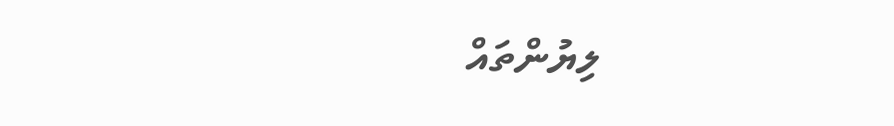ލިޔުންތައް